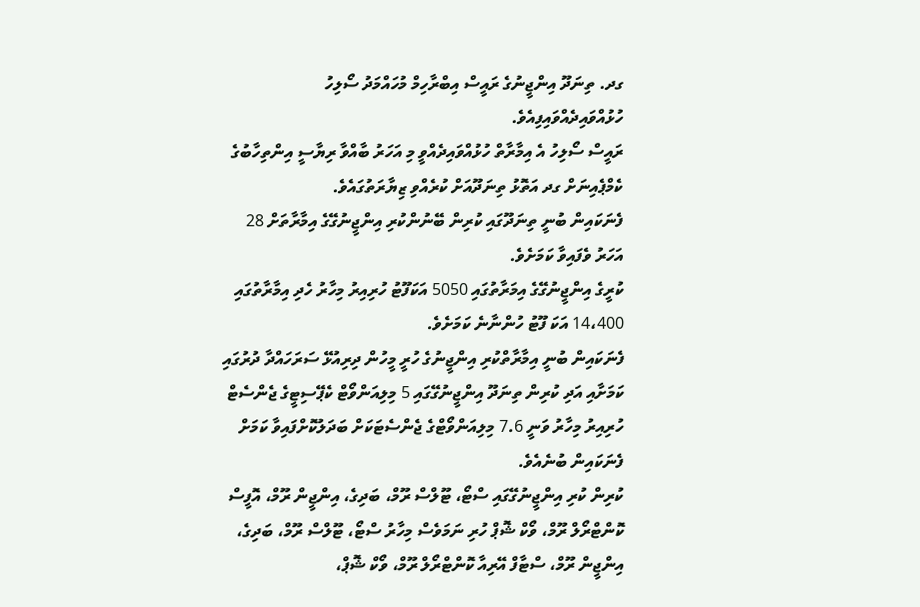ގދ. ތިނަދޫ އިންޖީނުގެ ރައީސް އިބްރާހިމް މުހައްމަދު ސޯލިހު ހުޅުއްވައިދެއްވައިފިއެވެ.
ރައީސް ސޯލިހު އެ އިމާރާތް ހުޅުއްވައިދެއްވީ މި އަހަރު ބާއްވާ ރިޔާސީ އިންތިހާބުގެ ކެމްޕެއިނަށް ގދ އަތޮޅު ތިނަދޫއަށް ކުރެއްވި ޒިޔާރަތުގައެވެ.
ފެނަކައިން ބުނީ ތިނަދޫގައި ކުރިން ބޭނުންކުރި އިންޖީނުގޭގެ އިމާރާތަށް 28 އަހަރު ވެފައިވާ ކަމަށެވެ.
ކުރީގެ އިންޖީނުގޭގެ އިމަރާތުގައި 5050 އަކަފޫޓު ހުރިއިރު މިހާރު ހެދި އިމާރާތުގައި 14،400 އަކަ ފޫޓު ހުންނާނެ ކަމަށެވެ.
ފެނަކައިން ބުނީ އިމާރާތްކުރި އިންޖީނުގެ ހުރީ މީހުން ދިރިއުޅޭ ސަރަހައްދާ ދުރުގައި ކަމަށާއި އަދި ކުރިން ތިނަދޫ އިންޖީނުގޭގައި 5 މިލިއަންވޯޓް ކެޕޭސިޓީގެ ޖެންސެޓް ހުރިއިރު މިހާރު ވަނީ 7.6 މިލިއަންވޯޓްގެ ޖެންސެޓަކަށް ބަދަލުކޮށްފައިވާ ކަމަށް ފެނަކައިން ބުނެއެވެ.
ކުރިން ކުރި އިންޖީނުގޭގައި ސްޓޯ، ޓޫލްސް ރޫމް، ބަދިގެ، އިންޖީން ރޫމް، އޮފީސް ކޮންޓްރޯލް ރޫމް، ވޯކް ޝޮޕް ހުރި ނަމަވެސް މިހާރު ސްޓޯ، ޓޫލްސް ރޫމް، ބަދިގެ، އިންޖީން ރޫމް، ސްޓާފް އޭރިއާ ކޮންޓްރޯލް ރޫމް، ވޯކް ޝޮޕް،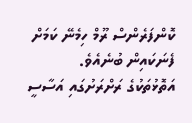ކޮންފަރެންސް ރޫމް ހިމެނޭ ކަމަށް ފެނަކައިން ބުނެއެވެ.
އަތޮޅުތަކުގެ ރަށްރަށުގައި އަސާސީ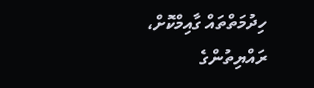ހިދުމަތްތައް ގާއިމްކޮށް، ރައްޔިތުންގެ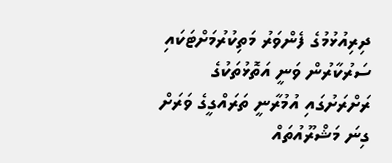ދިރިއުޅުމުގެ ފެންވަރު މަތިކުރުމަށްޓަކައި ސަރުކާރުން ވަނީ އަތޮޅުތަކުގެ ރަށްރަށުގައި އުމުރާނީ ތަރައްގީގެ ވަރަށް ގިނަ މަޝްރޫއުތައް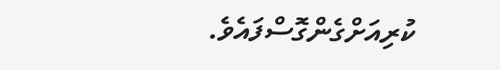ކުރިއަށްގެންގޮސްފައެވެ.